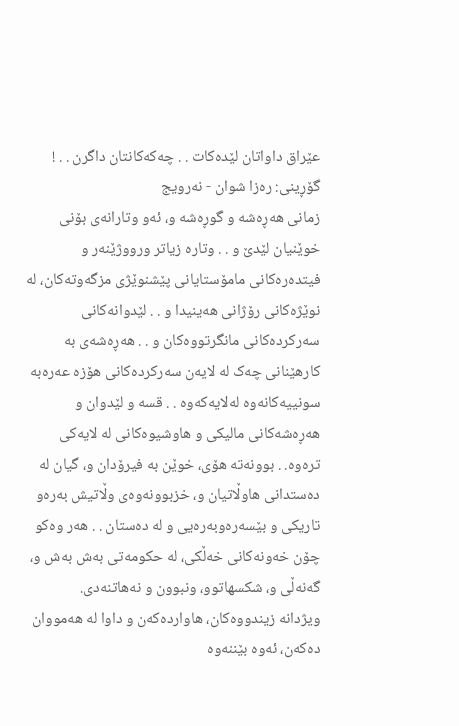عێراق داواتان لێدەکات . . چەکەکانتان داگرن . . ! گۆڕینی: رەزا شوان - نەرویج
زمانی هەڕەشە و گوڕەشە و، ئەو وتارانەی بۆنی خوێنیان لێدێ و . . وتارە زیاتر ورووژێنەر و فیتدەرەکانی مامۆستایانی پێشنوێژی مزگەوتەکان، لە نوێژەکانی رۆژانی هەینیدا و . . لێدوانەکانی سەرکردەکانی مانگرتووەکان و . . هەڕەشەی بە کارهێنانی چەک لە لایەن سەرکردەکانی هۆزە عەرەبە سونییەکانەوە لەلایەکەوە . . قسە و لێدوان و هەڕەشەکانی مالیکی و هاوشیوەکانی لە لایەکی ترەوە. . بوونەتە هۆی، خوێن بە فیرۆدان و، گیان لە دەستدانی هاوڵاتیان و، خزبوونەوەی وڵاتیش بەرەو تاریکی و بێسەرەوبەرەیی و لە دەستان . . هەر وەکو چۆن خەونەکانی خەڵکی، لە حکومەتی بەش بەش و، گەنەڵی و، شکسهاتوو، ونبوون و نەهاتنەدی.
ویژدانە زیندووەکان، هاواردەکەن و داوا لە هەمووان دەکەن، ئەوە بێننەوە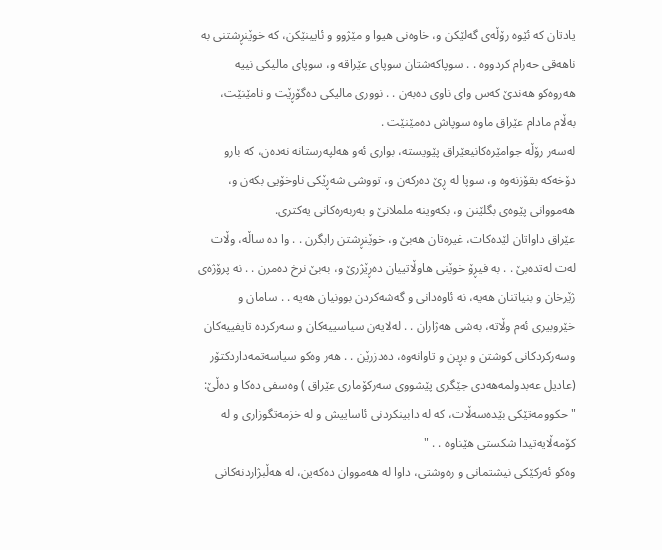یادتان کە ئێوە رۆڵەی گەلێکن و، خاوەنی هیوا و مێژوو و ئایینێکن، کە خوێنڕشتنی بە ناهەقی حەرام کردووە . . سوپاکەشتان سوپای عێراقە و، سوپای مالیکی نییە هەروەکو هەندێ کەس وای ناوی دەبەن . . نووری مالیکی دەگۆڕێت و نامێنێت، بەڵام مادام عێراق ماوە سوپاش دەمێنێت .
لەسەر رۆڵە جوامێرەکانیعێراق پێویستە، بواری ئەو هەلپەرستانە نەدەن، کە بارو دۆخەکە بقۆزنەوە و، سوپا لە ڕێ دەرکەن و، تووشی شەڕێکی ناوخۆیی بکەن و، هەمووانی پێوەی بگلێنن و، بکەوینە ململانێ و بەربەرەکانی یەکتری.
عێراق داواتان لێدەکات، غیرەتان هەبێ و، خوێنڕشتن رابگرن . . وا دە ساڵە، وڵات لەت لەتدەبێ . . بە فیڕۆ خوێنی هاوڵاتییان دەڕێژرێ و، بەبێ نرخ دەمرن . . نە پرۆژەی ژێرخان و بنیاتنان هەیە، نە ئاوەدانی و گەشەکردن بوونیان هەیە . . سامان و خێروبیری ئەم وڵاتە، بەشی هەژاران . . لەلایەن سیاسییەکان و سەرکردە تایفییەکان وسەرکردکانی کوشتن و بڕین و تاوانەوە، دەدزرێن . . هەر وەکو سیاسەتمەداردکتۆر (عادیل عەبدولمەهەدی جێگری پێشووی سەرکۆماری عێراق ) وەسفی دەکا و دەڵێ: "حکوومەتێکی بێدەسەڵات، کە لە دابینکردنی ئاساییش و لە خزمەتگوزاری و لە کۆمەڵایەتیدا شکستی هێناوە . . "
وەکو ئەرکێکی نیشتمانی و رەوشتی، داوا لە هەمووان دەکەین، لە هەڵبژاردنەکانی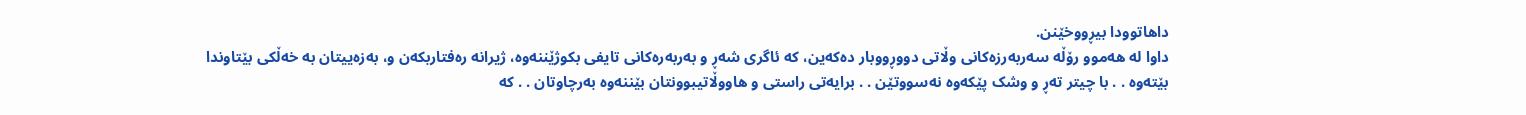داهاتوودا بیڕووخێنن.
داوا لە هەموو رۆڵە سەربەرزەکانی وڵاتی دووڕووبار دەکەین، کە ئاگری شەڕ و بەربەرەکانی تایفی بکوژێننەوە، ژیرانە رەفتاربکەن و، بەزەییتان بە خەڵکی بێتاوندا بێتەوە . . با چیتر تەڕ و وشک پێکەوە نەسووتێن . . برایەتی راستی و هاووڵاتیبوونتان بێننەوە بەرچاوتان . . کە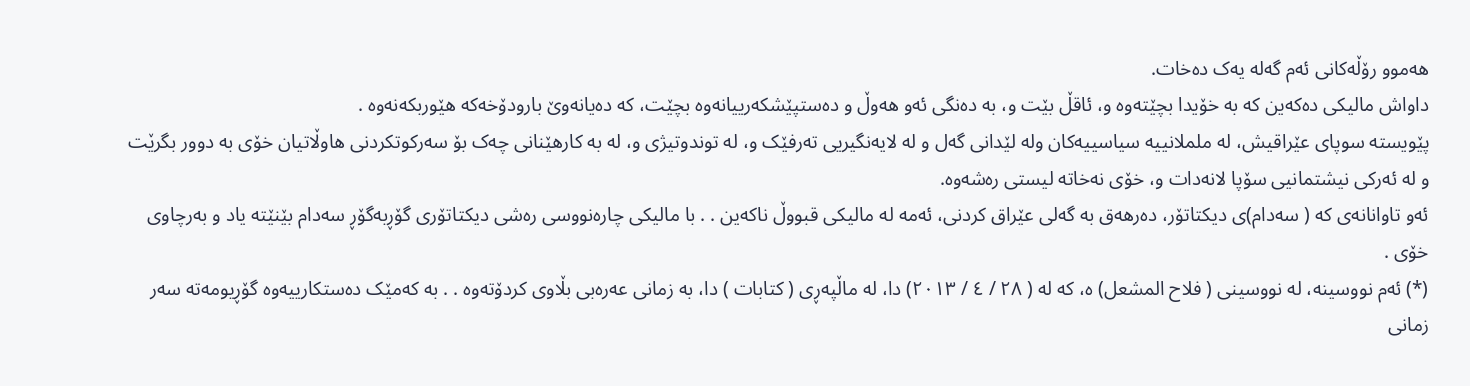هەموو رۆڵەکانی ئەم گەلە یەک دەخات.
داواش مالیکی دەکەین کە بە خۆیدا بچێتەوە و، ئاقڵ بێت و، بە دەنگی ئەو هەوڵ و دەستپێشکەرییانەوە بچێت، کە دەیانەوێ بارودۆخەکە هێوربکەنەوە .
پێویستە سوپای عێراقیش، لە ململانییە سیاسییەکان ولە لێدانی گەل و لە لایەنگیریی تەرفێک و، لە توندوتیژی و، لە بە کارهێنانی چەک بۆ سەرکوتکردنی هاوڵاتیان خۆی بە دوور بگرێت و لە ئەرکی نیشتمانیی سۆپا لانەدات و، خۆی نەخاتە لیستی رەشەوە.
ئەو تاوانانەی کە ( سەدام)ی دیکتاتۆر، دەرهەق بە گەلی عێراق کردنی، ئەمە لە مالیکی قبووڵ ناکەین . . با مالیکی چارەنووسی رەشی دیکتاتۆری گۆڕبەگۆڕ سەدام بێنێتە یاد و بەرچاوی خۆی .
(*) ئەم نووسینە، لە نووسینی ( فلاح المشعل) ە، کە لە ( ٢٨ / ٤ / ٢٠١٣) دا، لە ماڵپەڕی ( کتابات ) دا، بە زمانی عەرەبی بڵاوی کردۆتەوە . . بە کەمێک دەستکارییەوە گۆڕیومەتە سەر زمانی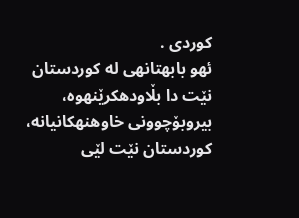کوردی .
ئهو بابهتانهی له کوردستان نێت دا بڵاودهکرێنهوه، بیروبۆچوونی خاوهنهکانیانه، کوردستان نێت لێی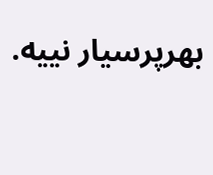بهرپرسیار نییه.